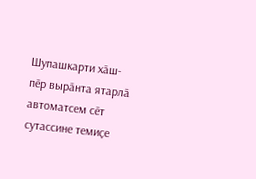Шупашкарти хӑш-пӗр вырӑнта ятарлӑ автоматсем сӗт сутассине темиҫе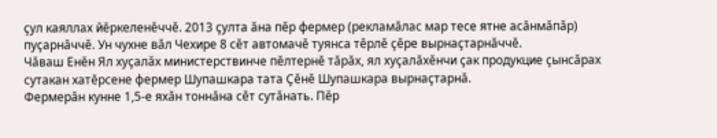ҫул каяллах йӗркеленӗччӗ. 2013 ҫулта ӑна пӗр фермер (рекламӑлас мар тесе ятне асӑнмӑпӑр) пуҫарнӑччӗ. Ун чухне вӑл Чехире 8 сӗт автомачӗ туянса тӗрлӗ ҫӗре вырнаҫтарнӑччӗ.
Чӑваш Енӗн Ял хуҫалӑх министерствинче пӗлтернӗ тӑрӑх, ял хуҫалӑхӗнчи ҫак продукцие ҫынсӑрах сутакан хатӗрсене фермер Шупашкара тата Ҫӗнӗ Шупашкара вырнаҫтарнӑ.
Фермерӑн кунне 1,5-е яхӑн тоннӑна сӗт сутӑнать. Пӗр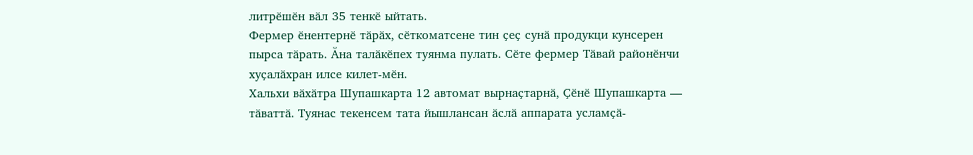литрӗшӗн вӑл 35 тенкӗ ыйтать.
Фермер ӗнентернӗ тӑрӑх, сӗткоматсене тин ҫеҫ сунӑ продукци кунсерен пырса тӑрать. Ӑна талӑкӗпех туянма пулать. Сӗте фермер Тӑвай районӗнчи хуҫалӑхран илсе килет-мӗн.
Хальхи вӑхӑтра Шупашкарта 12 автомат вырнаҫтарнӑ, Ҫӗнӗ Шупашкарта — тӑваттӑ. Туянас текенсем тата йышлансан ӑслӑ аппарата усламҫӑ-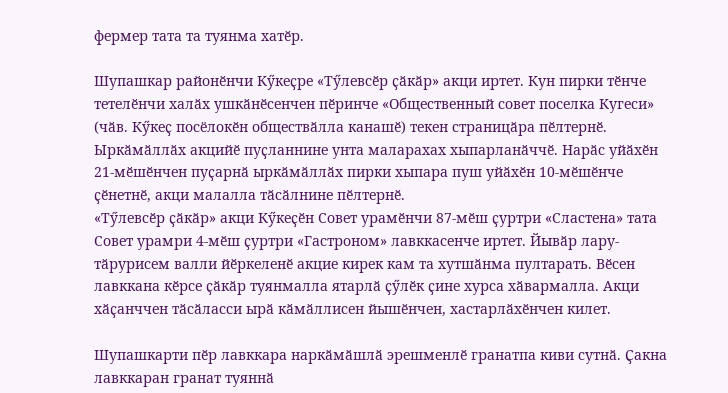фермер тата та туянма хатӗр.

Шупашкар районӗнчи Кӳкеҫре «Тӳлевсӗр ҫӑкӑр» акци иртет. Кун пирки тӗнче тетелӗнчи халӑх ушкӑнӗсенчен пӗринче «Общественный совет поселка Кугеси» (чӑв. Кӳкеҫ посёлокӗн обществӑлла канашӗ) текен страницӑра пӗлтернӗ.
Ыркӑмӑллӑх акцийӗ пуҫланнине унта маларахах хыпарланӑччӗ. Нарӑс уйӑхӗн 21-мӗшӗнчен пуҫарнӑ ыркӑмӑллӑх пирки хыпара пуш уйӑхӗн 10-мӗшӗнче ҫӗнетнӗ, акци малалла тӑсӑлнине пӗлтернӗ.
«Тӳлевсӗр ҫӑкӑр» акци Кӳкеҫӗн Совет урамӗнчи 87-мӗш ҫуртри «Сластена» тата Совет урамри 4-мӗш ҫуртри «Гастроном» лавккасенче иртет. Йывӑр лару-тӑрурисем валли йӗркеленӗ акцие кирек кам та хутшӑнма пултарать. Вӗсен лавккана кӗрсе ҫӑкӑр туянмалла ятарлӑ ҫӳлӗк ҫине хурса хӑвармалла. Акци хӑҫанччен тӑсӑласси ырӑ кӑмӑллисен йышӗнчен, хастарлӑхӗнчен килет.

Шупашкарти пӗр лавккара наркӑмӑшлӑ эрешменлӗ гранатпа киви сутнӑ. Ҫакна лавккаран гранат туяннӑ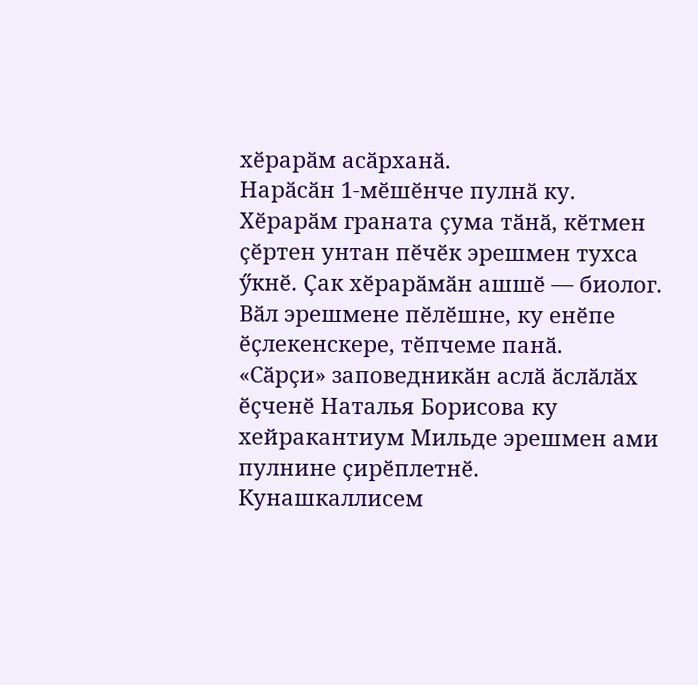хӗрарӑм асӑрханӑ.
Нарӑсӑн 1-мӗшӗнче пулнӑ ку. Хӗрарӑм граната ҫума тӑнӑ, кӗтмен ҫӗртен унтан пӗчӗк эрешмен тухса ӳкнӗ. Ҫак хӗрарӑмӑн ашшӗ — биолог. Вӑл эрешмене пӗлӗшне, ку енӗпе ӗҫлекенскере, тӗпчеме панӑ.
«Сӑрҫи» заповедникӑн аслӑ ӑслӑлӑх ӗҫченӗ Наталья Борисова ку хейракантиум Мильде эрешмен ами пулнине ҫирӗплетнӗ. Кунашкаллисем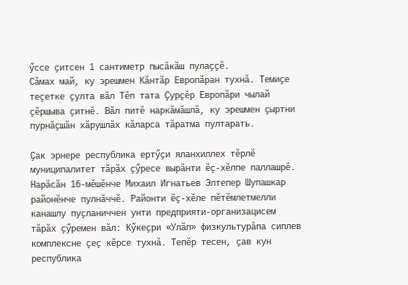ӳссе ҫитсен 1 сантиметр пысӑкӑш пулаҫҫӗ.
Сӑмах май, ку эрешмен Кӑнтӑр Европӑран тухнӑ. Темиҫе теҫетке ҫулта вӑл Тӗп тата Ҫурҫӗр Европӑри чылай ҫӗршыва ҫитнӗ. Вӑл питӗ наркӑмӑшлӑ, ку эрешмен ҫыртни пурнӑҫшӑн хӑрушлӑх кӑларса тӑратма пултарать.

Ҫак эрнере республика ертӳҫи яланхиллех тӗрлӗ муниципалитет тӑрӑх ҫӳресе вырӑнти ӗҫ-хӗлпе паллашрӗ. Нарӑсӑн 16-мӗшӗнче Михаил Игнатьев Элтепер Шупашкар районӗнче пулнӑччӗ. Районти ӗҫ-хӗле пӗтӗмлетмелли канашлу пуҫланиччен унти предприяти-организацисем тӑрӑх ҫӳремен вӑл: Кӳкеҫри «Улӑп» физкультурӑпа сиплев комплексне ҫеҫ кӗрсе тухнӑ. Тепӗр тесен, ҫав кун республика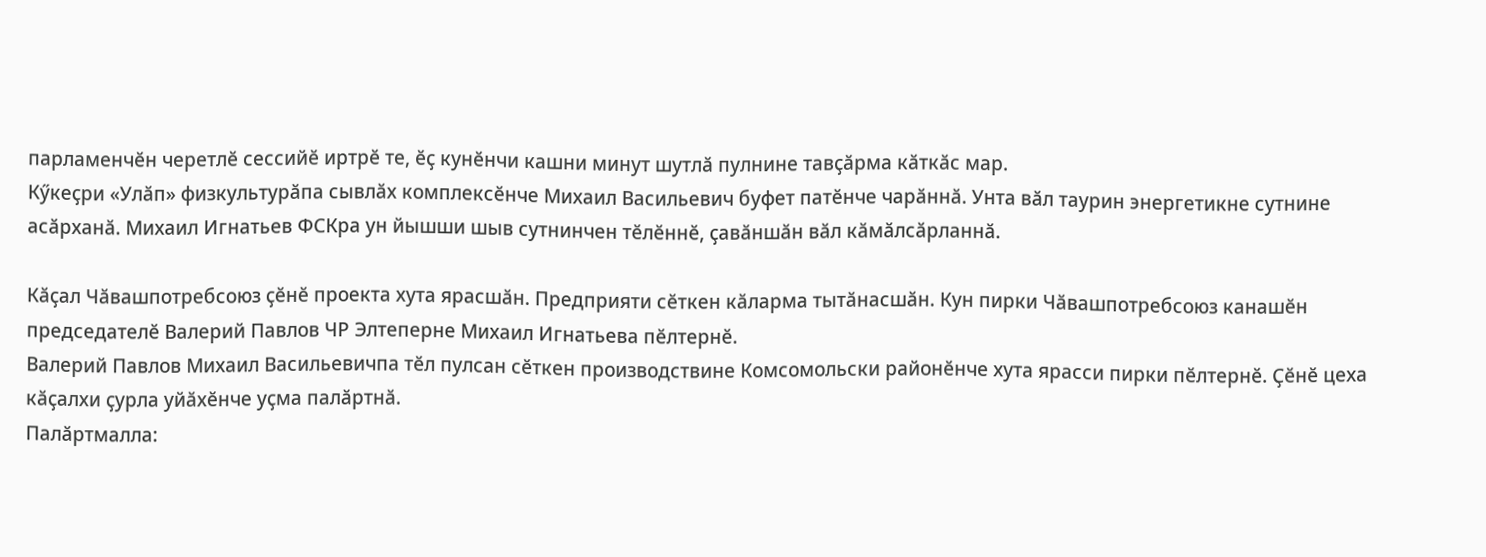парламенчӗн черетлӗ сессийӗ иртрӗ те, ӗҫ кунӗнчи кашни минут шутлӑ пулнине тавҫӑрма кӑткӑс мар.
Кӳкеҫри «Улӑп» физкультурӑпа сывлӑх комплексӗнче Михаил Васильевич буфет патӗнче чарӑннӑ. Унта вӑл таурин энергетикне сутнине асӑрханӑ. Михаил Игнатьев ФСКра ун йышши шыв сутнинчен тӗлӗннӗ, ҫавӑншӑн вӑл кӑмӑлсӑрланнӑ.

Кӑҫал Чӑвашпотребсоюз ҫӗнӗ проекта хута ярасшӑн. Предприяти сӗткен кӑларма тытӑнасшӑн. Кун пирки Чӑвашпотребсоюз канашӗн председателӗ Валерий Павлов ЧР Элтеперне Михаил Игнатьева пӗлтернӗ.
Валерий Павлов Михаил Васильевичпа тӗл пулсан сӗткен производствине Комсомольски районӗнче хута ярасси пирки пӗлтернӗ. Ҫӗнӗ цеха кӑҫалхи ҫурла уйӑхӗнче уҫма палӑртнӑ.
Палӑртмалла: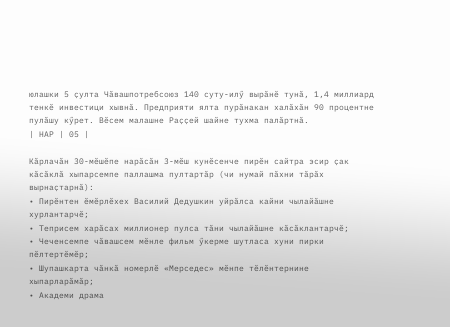юлашки 5 ҫулта Чӑвашпотребсоюз 140 суту-илӳ вырӑнӗ тунӑ, 1,4 миллиард тенкӗ инвестици хывнӑ. Предприяти ялта пурӑнакан халӑхӑн 90 процентне пулӑшу кӳрет. Вӗсем малашне Раҫҫей шайне тухма палӑртнӑ.
| НАР | 05 |

Кӑрлачӑн 30-мӗшӗпе нарӑсӑн 3-мӗш кунӗсенче пирӗн сайтра эсир ҫак кӑсӑклӑ хыпарсемпе паллашма пултартӑр (чи нумай пӑхни тӑрӑх вырнаҫтарнӑ):
• Пирӗнтен ӗмӗрлӗхех Василий Дедушкин уйрӑлса кайни чылайӑшне хурлантарчӗ;
• Теприсем харӑсах миллионер пулса тӑни чылайӑшне кӑсӑклантарчӗ;
• Чеченсемпе чӑвашсем мӗнле фильм ӳкерме шутласа хуни пирки пӗлтертӗмӗр;
• Шупашкарта чӑнкӑ номерлӗ «Мерседес» мӗнпе тӗлӗнтернине хыпарларӑмӑр;
• Академи драма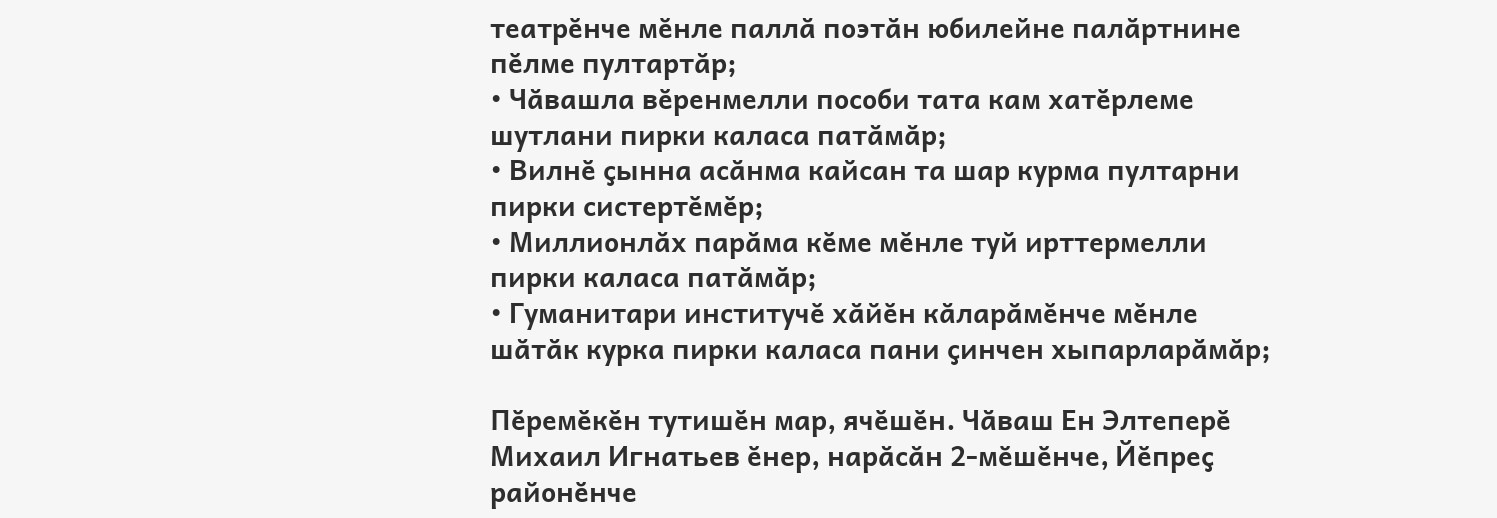театрӗнче мӗнле паллӑ поэтӑн юбилейне палӑртнине пӗлме пултартӑр;
• Чӑвашла вӗренмелли пособи тата кам хатӗрлеме шутлани пирки каласа патӑмӑр;
• Вилнӗ ҫынна асӑнма кайсан та шар курма пултарни пирки систертӗмӗр;
• Миллионлӑх парӑма кӗме мӗнле туй ирттермелли пирки каласа патӑмӑр;
• Гуманитари институчӗ хӑйӗн кӑларӑмӗнче мӗнле шӑтӑк курка пирки каласа пани ҫинчен хыпарларӑмӑр;

Пӗремӗкӗн тутишӗн мар, ячӗшӗн. Чӑваш Ен Элтеперӗ Михаил Игнатьев ӗнер, нарӑсӑн 2-мӗшӗнче, Йӗпреҫ районӗнче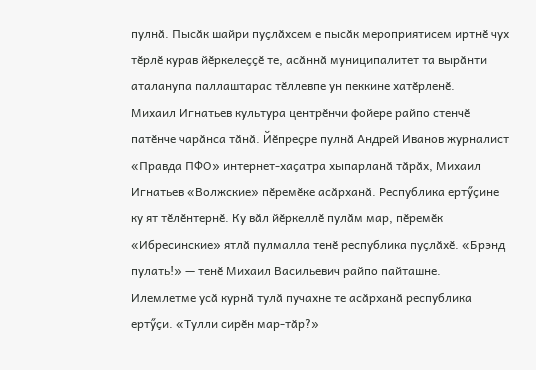пулнӑ. Пысӑк шайри пуҫлӑхсем е пысӑк мероприятисем иртнӗ чух тӗрлӗ курав йӗркелеҫҫӗ те, асӑннӑ муниципалитет та вырӑнти аталанупа паллаштарас тӗллевпе ун пеккине хатӗрленӗ.
Михаил Игнатьев культура центрӗнчи фойере райпо стенчӗ патӗнче чарӑнса тӑнӑ. Йӗпреҫре пулнӑ Андрей Иванов журналист «Правда ПФО» интернет-хаҫатра хыпарланӑ тӑрӑх, Михаил Игнатьев «Волжские» пӗремӗке асӑрханӑ. Республика ертӳҫине ку ят тӗлӗнтернӗ. Ку вӑл йӗркеллӗ пулӑм мар, пӗремӗк «Ибресинские» ятлӑ пулмалла тенӗ республика пуҫлӑхӗ. «Брэнд пулать!» — тенӗ Михаил Васильевич райпо пайташне.
Илемлетме усӑ курнӑ тулӑ пучахне те асӑрханӑ республика ертӳҫи. «Тулли сирӗн мар-тӑр?»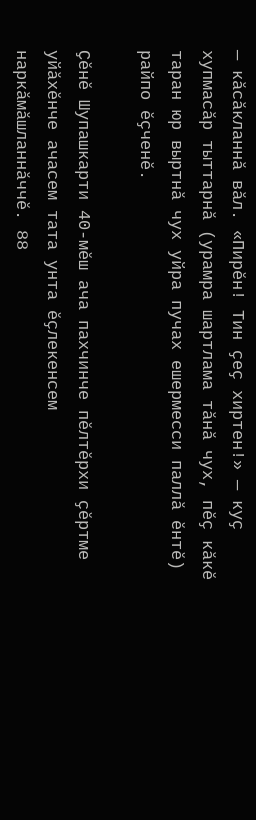— кӑсӑкланнӑ вӑл. «Пирӗн! Тин ҫеҫ хиртен!» — куҫ хупмасӑр тыттарнӑ (урамра шартлама тӑнӑ чух, пӗҫ кӑкӗ таран юр выртнӑ чух уйра пучах ешермесси паллӑ ӗнтӗ) райпо ӗҫченӗ.

Ҫӗнӗ Шупашкарти 40-мӗш ача пахчинче пӗлтӗрхи ҫӗртме уйӑхӗнче ачасем тата унта ӗҫлекенсем наркӑмӑшланнӑччӗ. 88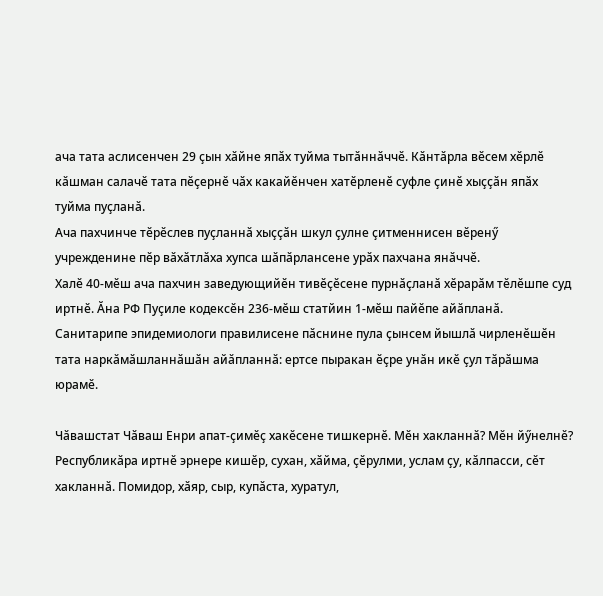ача тата аслисенчен 29 ҫын хӑйне япӑх туйма тытӑннӑччӗ. Кӑнтӑрла вӗсем хӗрлӗ кӑшман салачӗ тата пӗҫернӗ чӑх какайӗнчен хатӗрленӗ суфле ҫинӗ хыҫҫӑн япӑх туйма пуҫланӑ.
Ача пахчинче тӗрӗслев пуҫланнӑ хыҫҫӑн шкул ҫулне ҫитменнисен вӗренӳ учрежденине пӗр вӑхӑтлӑха хупса шӑпӑрлансене урӑх пахчана янӑччӗ.
Халӗ 40-мӗш ача пахчин заведующийӗн тивӗҫӗсене пурнӑҫланӑ хӗрарӑм тӗлӗшпе суд иртнӗ. Ӑна РФ Пуҫиле кодексӗн 236-мӗш статйин 1-мӗш пайӗпе айӑпланӑ. Санитарипе эпидемиологи правилисене пӑснине пула ҫынсем йышлӑ чирленӗшӗн тата наркӑмӑшланнӑшӑн айӑпланнӑ: ертсе пыракан ӗҫре унӑн икӗ ҫул тӑрӑшма юрамӗ.

Чӑвашстат Чӑваш Енри апат-ҫимӗҫ хакӗсене тишкернӗ. Мӗн хакланнӑ? Мӗн йӳнелнӗ?
Республикӑра иртнӗ эрнере кишӗр, сухан, хӑйма, ҫӗрулми, услам ҫу, кӑлпасси, сӗт хакланнӑ. Помидор, хӑяр, сыр, купӑста, хуратул,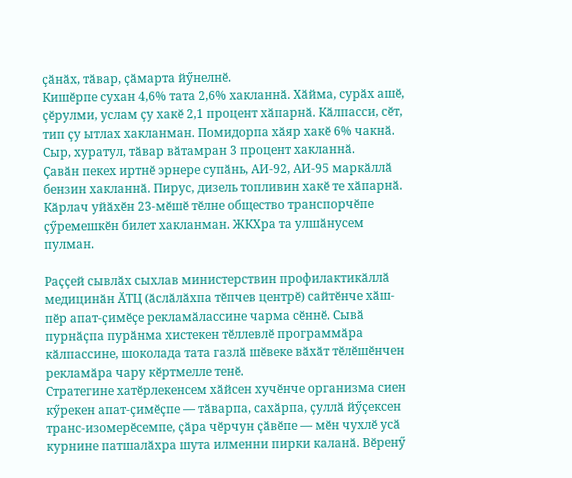ҫӑнӑх, тӑвар, ҫӑмарта йӳнелнӗ.
Кишӗрпе сухан 4,6% тата 2,6% хакланнӑ. Хӑйма, сурӑх ашӗ, ҫӗрулми, услам ҫу хакӗ 2,1 процент хӑпарнӑ. Кӑлпасси, сӗт, тип ҫу ытлах хакланман. Помидорпа хӑяр хакӗ 6% чакнӑ. Сыр, хуратул, тӑвар вӑтамран 3 процент хакланнӑ.
Ҫавӑн пекех иртнӗ эрнере супӑнь, АИ-92, АИ-95 маркӑллӑ бензин хакланнӑ. Пирус, дизель топливин хакӗ те хӑпарнӑ.
Кӑрлач уйӑхӗн 23-мӗшӗ тӗлне общество транспорчӗпе ҫӳремешкӗн билет хакланман. ЖКХра та улшӑнусем пулман.

Раҫҫей сывлӑх сыхлав министерствин профилактикӑллӑ медицинӑн ӐТЦ (ӑслӑлӑхпа тӗпчев центрӗ) сайтӗнче хӑш-пӗр апат-ҫимӗҫе рекламӑлассине чарма сӗннӗ. Сывӑ пурнӑҫпа пурӑнма хистекен тӗллевлӗ программӑра кӑлпассине, шоколада тата газлӑ шӗвеке вӑхӑт тӗлӗшӗнчен рекламӑра чару кӗртмелле тенӗ.
Стратегине хатӗрлекенсем хӑйсен хучӗнче организма сиен кӳрекен апат-ҫимӗҫпе — тӑварпа, сахӑрпа, ҫуллӑ йӳҫексен транс-изомерӗсемпе, ҫӑра чӗрчун ҫӑвӗпе — мӗн чухлӗ усӑ курнине патшалӑхра шута илменни пирки каланӑ. Вӗренӳ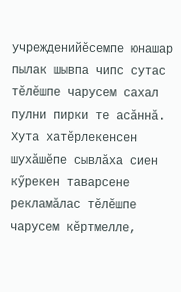учрежденийӗсемпе юнашар пылак шывпа чипс сутас тӗлӗшпе чарусем сахал пулни пирки те асӑннӑ.
Хута хатӗрлекенсен шухӑшӗпе сывлӑха сиен кӳрекен таварсене рекламӑлас тӗлӗшпе чарусем кӗртмелле,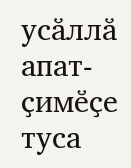усӑллӑ апат-ҫимӗҫе туса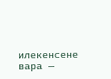илекенсене вара —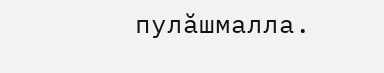пулӑшмалла.